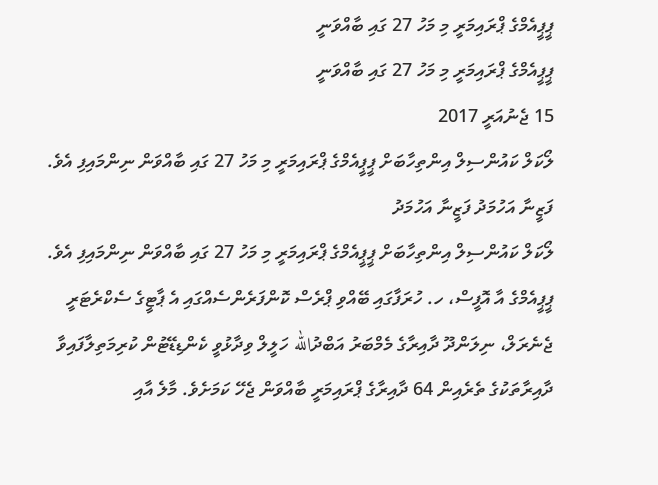ޕީޕީއެމްގެ ޕްރައިމަރީ މި މަހު 27 ގައި ބާއްވަނީ
ޕީޕީއެމްގެ ޕްރައިމަރީ މި މަހު 27 ގައި ބާއްވަނީ
15 ޖެނުއަރީ 2017
ލޯކަލް ކައުންސިލް އިންތިހާބަށް ޕީޕީއެމްގެ ޕްރައިމަރީ މި މަހު 27 ގައި ބާއްވަން ނިންމައިފި އެވެ.
ފަޒީނާ އަހުމަދު ފަޒީނާ އަހުމަދު
ލޯކަލް ކައުންސިލް އިންތިހާބަށް ޕީޕީއެމްގެ ޕްރައިމަރީ މި މަހު 27 ގައި ބާއްވަން ނިންމައިފި އެވެ.
ޕީޕީއެމްގެ އާ އޮފީސް، ހ. ހުރަފާގައި ބޭއްވި ޕްރެސް ކޮންފަރެންސެއްގައި އެ ޕާޓީގެ ސެކްރެޓަރީ ޖެނެރަލް، ނިލަންދޫ ދާއިރާގެ މެމްބަރު އަބްދުالله ހަލީލް ވިދާޅުވީ ކެންޑިޑޭޓުން ކުރިމަތިލާފައިވާ ދާއިރާތަކުގެ ތެރެއިން 64 ދާއިރާގެ ޕްރައިމަރީ ބާއްވަން ޖެހޭ ކަމަށެވެ. މާލެ އާއި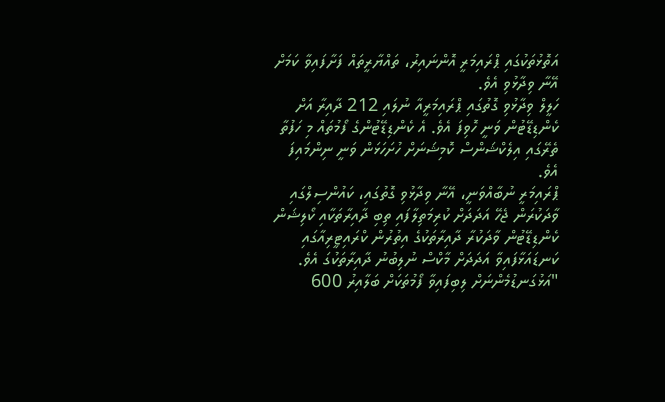އަތޮޅުތަކުގައި ޕްރައިމަރީ އޮންނައިރު، ތައްޔާރީތައް ފަށާފައިވާ ކަމަށް އޭނާ ވިދާޅުވި އެވެ.
ހަލީލް ވިދާޅުވި ގޮތުގައި ޕްރައިމަރީއާ ނުލައި 212 ދާއިރާ އަށް ކެންޑިޑޭޓުން ވަނީ ހޮވިފަ އެވެ. އެ ކެންޑިޑޭޓުންގެ ފޯމުތައް މި ހަފުތާ ތެރޭގައި އިލެކްޝަންސް ކޮމިޝަނަށް ހުށަހަޅަން ވަނީ ނިންމައިފަ އެވެ.
ޕްރައިމަރީ ނުބާއްވަނީ، އޭނާ ވިދާޅުވި ގޮތުގައި، ކައުންސިލްގައި ވާދަކުރަން ޖެހޭ އަދަދަށް ކުރިމަތިލާފައި ތިބި ދާއިރާތަކާއި ކޯލިޝަން ކެންޑިޑޭޓުން ވާދަކުރާ ދާއިރާތަކުގެ އިތުރުން ކްރައިޓީރިއާގައި ކަނޑައަޅާފައިވާ އަދަދަށް މާކްސް ނުލިބުނު ދާއިރާތަކުގަ އެވެ.
"އަޅުގަނޑުމެންނަށް ލިބިފައިވާ ފޯމުތަކަށް ބަލާއިރު 600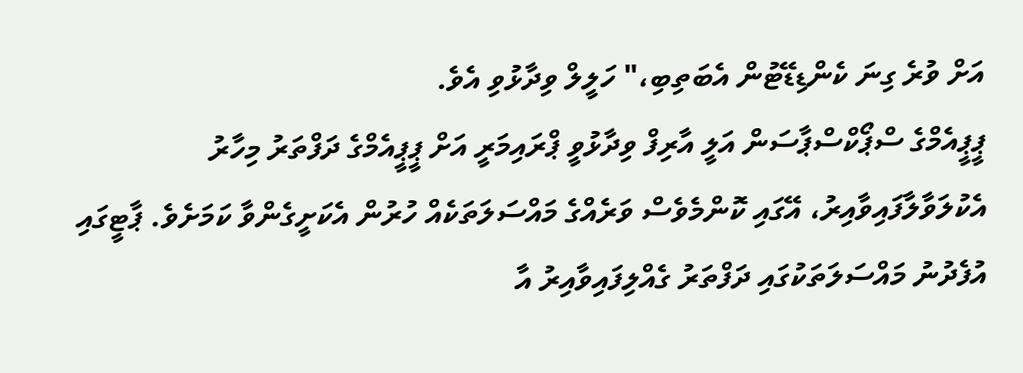އަށް ވުރެ ގިނަ ކެންޑިޑޭޓުން އެބަތިބި،" ހަލީލް ވިދާޅުވި އެވެ.
ޕީޕީއެމްގެ ސްޕޯކްސްޕާސަން އަލީ އާރިފް ވިދާޅުވީ ޕްރައިމަރީ އަށް ޕީޕީއެމްގެ ދަފްތަރު މިހާރު އެކުލަވާލާފައިވާއިރު، އޭގައި ކޮންމެވެސް ވަރެއްގެ މައްސަލަތަކެއް ހުރުން އެކަށީގެންވާ ކަމަށެވެ. ޕާޓީގައި އުފެދުނު މައްސަލަތަކުގައި ދަފްތަރު ގެއްލިފައިވާއިރު އާ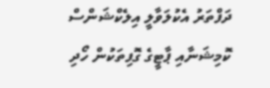ދަފްތަރު އެކުލަވާލީ އިލެކްޝަންސް ކޮމިޝަނާއި ޕާޓީގެ ގޮފިތަކުން ހޯދި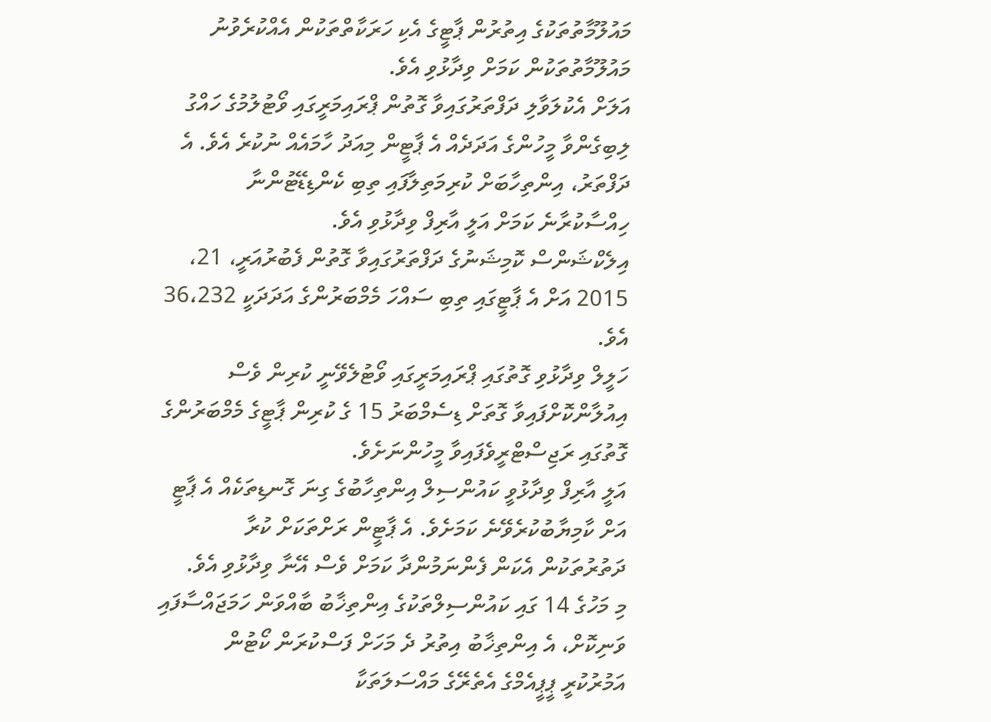މައުލޫމާތުތަކުގެ އިތުރުން ޕާޓީގެ އެކި ހަރަކާތްތަކުން އެއްކުރެވުނު މައުލޫމާތުތަކުން ކަމަށް ވިދާޅުވި އެވެ.
އަލަށް އެކުލަވާލި ދަފްތަރުގައިވާ ގޮތުން ޕްރައިމަރީގައި ވޯޓުލުމުގެ ހައްގު ލިބިގެންވާ މީހުންގެ އަދަދެއް އެ ޕާޓީން މިއަދު ހާމައެއް ނުކުރެ އެވެ. އެ ދަފްތަރު، އިންތިހާބަށް ކުރިމަތިލާފައި ތިބި ކެންޑިޑޭޓުންނާ ހިއްސާކުރާނެ ކަމަށް އަލީ އާރިފް ވިދާޅުވި އެވެ.
އިލެކްޝަންސް ކޮމިޝަނުގެ ދަފްތަރުގައިވާ ގޮތުން ފެބުރުއަރީ، 21، 2015 އަށް އެ ޕާޓީގައި ތިބި ސައްހަ މެމްބަރުންގެ އަދަދަކީ 36،232 އެވެ.
ހަލީލް ވިދާޅުވި ގޮތުގައި ޕްރައިމަރީގައި ވޯޓުލެވޭނީ ކުރިން ވެސް އިއުލާންކޮށްފައިވާ ގޮތަށް ޑިސެމްބަރު 15 ގެ ކުރިން ޕާޓީގެ މެމްބަރުންގެ ގޮތުގައި ރަޖިސްޓްރީވެފައިވާ މީހުންނަށެވެ.
އަލީ އާރިފް ވިދާޅުވީ ކައުންސިލް އިންތިހާބުގެ ގިނަ ގޮނޑިތަކެއް އެ ޕާޓީ އަށް ކާމިޔާބުކުރެވޭނެ ކަމަށެވެ. އެ ޕާޓީން ރަށްތަކަށް ކުރާ ދަތުރުތަކުން އެކަން ފެންނަމުންދާ ކަމަށް ވެސް އޭނާ ވިދާޅުވި އެވެ.
މި މަހުގެ 14 ގައި ކައުންސިލްތަކުގެ އިންތިޚާބު ބާއްވަން ހަމަޖައްސާފައި ވަނިކޮށް، އެ އިންތިޚާބު އިތުރު ދެ މަހަށް ފަސްކުރަން ކޯޓުން އަމުރުކުރީ ޕީޕީއެމްގެ އެތެރޭގެ މައްސަލަތަކާ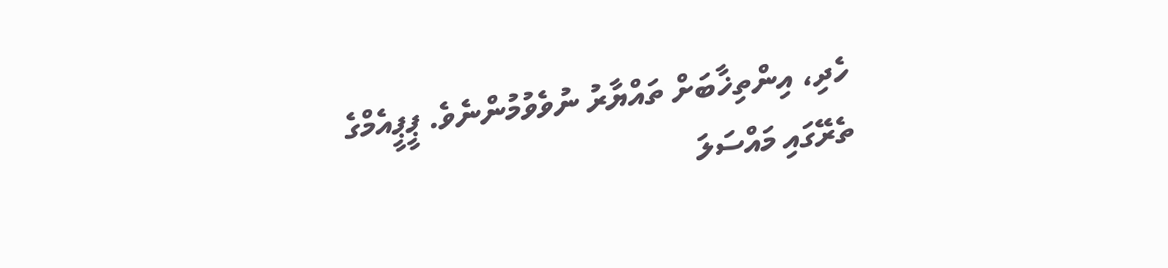ހެދި، އިންތިޚާބަށް ތައްޔާރު ނުވެވުމުންނެވެ. ޕީޕީއެމްގެ ތެރޭގައި މައްސަލަ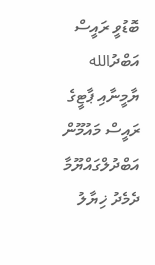ބޮޑުވީ ރައީސް އަބްދުالله ޔާމީނާއި ޕާޓީގެ ރައީސް މައުމޫން އަބްދުލްގައްޔޫމާ ދެމެދު ޚިޔާލު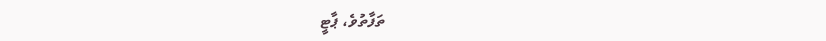ތަފާތުވެ، ޕާޓީ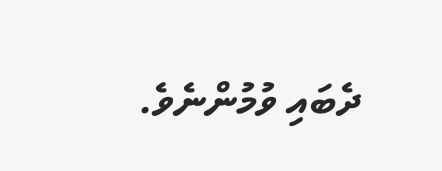ދެބައި ވުމުންނެވެ.